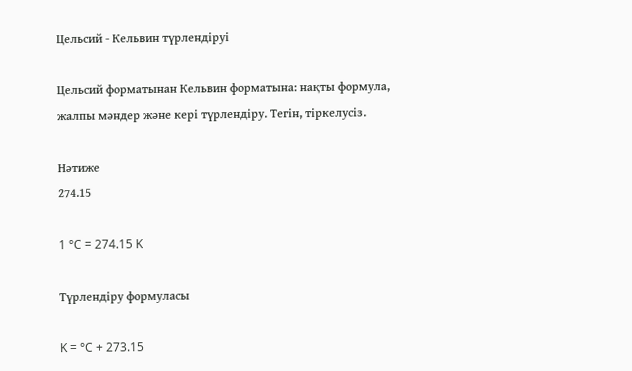Цельсий - Кельвин түрлендіруі

Цельсий форматынан Кельвин форматына: нақты формула, жалпы мәндер және кері түрлендіру. Тегін, тіркелусіз.

Нәтиже
274.15

1 °C = 274.15 K

Түрлендіру формуласы

K = °C + 273.15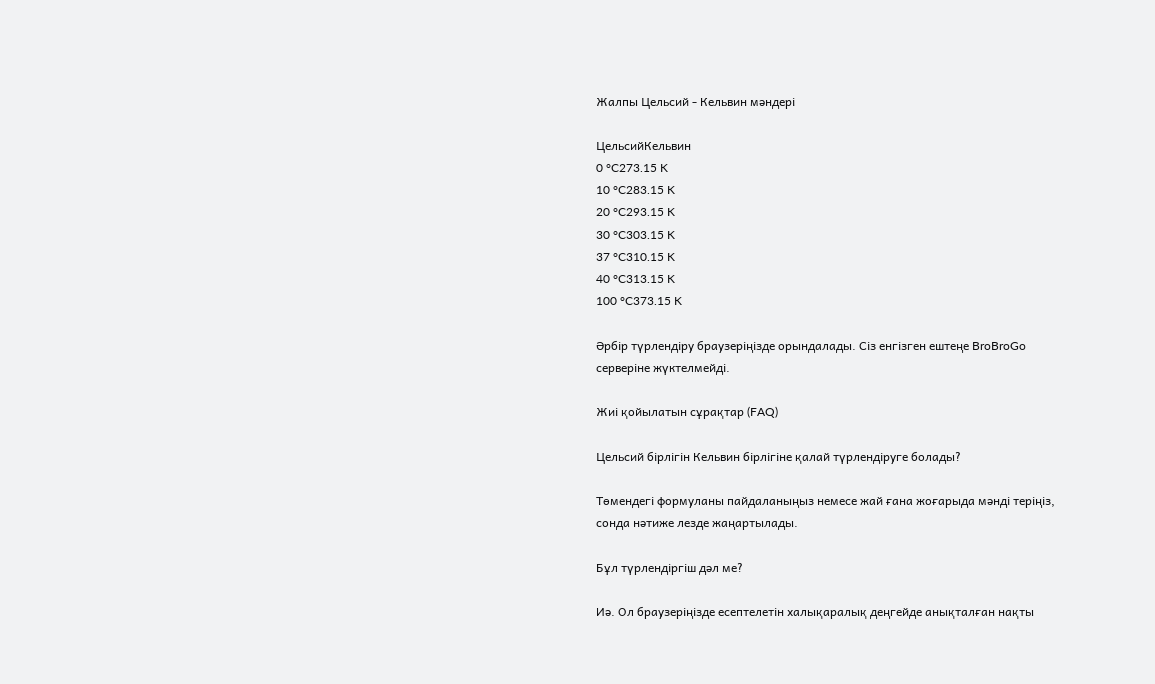Жалпы Цельсий - Кельвин мәндері

ЦельсийКельвин
0 °C273.15 K
10 °C283.15 K
20 °C293.15 K
30 °C303.15 K
37 °C310.15 K
40 °C313.15 K
100 °C373.15 K

Әрбір түрлендіру браузеріңізде орындалады. Сіз енгізген ештеңе BroBroGo серверіне жүктелмейді.

Жиі қойылатын сұрақтар (FAQ)

Цельсий бірлігін Кельвин бірлігіне қалай түрлендіруге болады?

Төмендегі формуланы пайдаланыңыз немесе жай ғана жоғарыда мәнді теріңіз, сонда нәтиже лезде жаңартылады.

Бұл түрлендіргіш дәл ме?

Иә. Ол браузеріңізде есептелетін халықаралық деңгейде анықталған нақты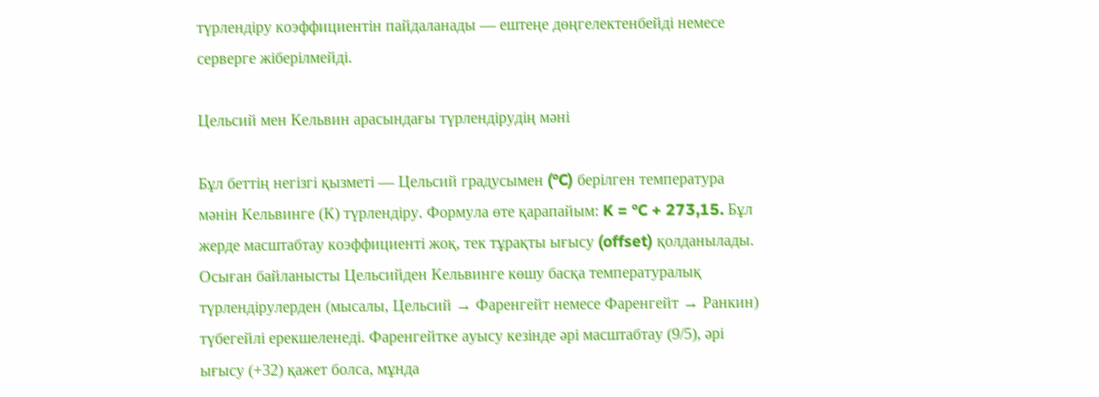түрлендіру коэффициентін пайдаланады — ештеңе дөңгелектенбейді немесе серверге жіберілмейді.

Цельсий мен Кельвин арасындағы түрлендірудің мәні

Бұл беттің негізгі қызметі — Цельсий градусымен (°C) берілген температура мәнін Кельвинге (К) түрлендіру. Формула өте қарапайым: K = °C + 273,15. Бұл жерде масштабтау коэффициенті жоқ, тек тұрақты ығысу (offset) қолданылады. Осыған байланысты Цельсийден Кельвинге көшу басқа температуралық түрлендірулерден (мысалы, Цельсий → Фаренгейт немесе Фаренгейт → Ранкин) түбегейлі ерекшеленеді. Фаренгейтке ауысу кезінде әрі масштабтау (9/5), әрі ығысу (+32) қажет болса, мұнда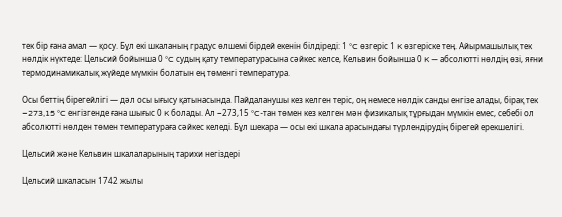тек бір ғана амал — қосу. Бұл екі шкаланың градус өлшемі бірдей екенін білдіреді: 1 °C өзгеріс 1 K өзгеріске тең. Айырмашылық тек нөлдік нүктеде: Цельсий бойынша 0 °C судың қату температурасына сәйкес келсе, Кельвин бойынша 0 K — абсолютті нөлдің өзі, яғни термодинамикалық жүйеде мүмкін болатын ең төменгі температура.

Осы беттің бірегейлігі — дәл осы ығысу қатынасында. Пайдаланушы кез келген теріс, оң немесе нөлдік санды енгізе алады, бірақ тек −273,15 °C енгізгенде ғана шығыс 0 K болады. Ал −273,15 °C-тан төмен кез келген мән физикалық тұрғыдан мүмкін емес, себебі ол абсолютті нөлден төмен температураға сәйкес келеді. Бұл шекара — осы екі шкала арасындағы түрлендірудің бірегей ерекшелігі.

Цельсий және Кельвин шкалаларының тарихи негіздері

Цельсий шкаласын 1742 жылы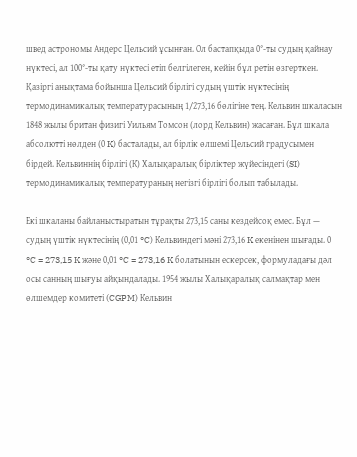швед астрономы Андерс Цельсий ұсынған. Ол бастапқыда 0°-ты судың қайнау нүктесі, ал 100°-ты қату нүктесі етіп белгілеген, кейін бұл ретін өзгерткен. Қазіргі анықтама бойынша Цельсий бірлігі судың үштік нүктесінің термодинамикалық температурасының 1/273,16 бөлігіне тең. Кельвин шкаласын 1848 жылы британ физигі Уильям Томсон (лорд Кельвин) жасаған. Бұл шкала абсолютті нөлден (0 K) басталады, ал бірлік өлшемі Цельсий градусымен бірдей. Кельвиннің бірлігі (К) Халықаралық бірліктер жүйесіндегі (SI) термодинамикалық температураның негізгі бірлігі болып табылады.

Екі шкаланы байланыстыратын тұрақты 273,15 саны кездейсоқ емес. Бұл — судың үштік нүктесінің (0,01 °C) Кельвиндегі мәні 273,16 K екенінен шығады. 0 °C = 273,15 K және 0,01 °C = 273,16 K болатынын ескерсек, формуладағы дәл осы санның шығуы айқындалады. 1954 жылы Халықаралық салмақтар мен өлшемдер комитеті (CGPM) Кельвин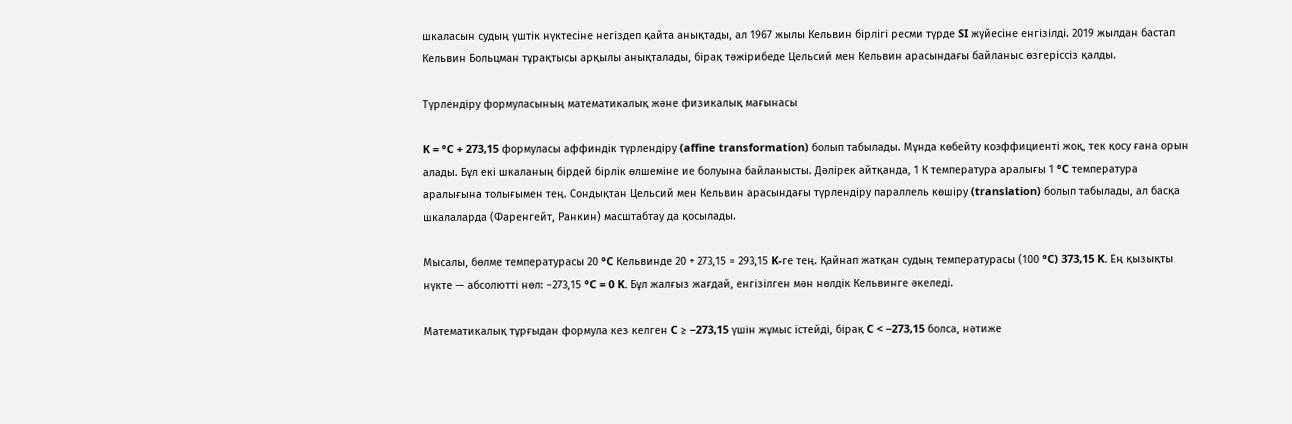шкаласын судың үштік нүктесіне негіздеп қайта анықтады, ал 1967 жылы Кельвин бірлігі ресми түрде SI жүйесіне енгізілді. 2019 жылдан бастап Кельвин Больцман тұрақтысы арқылы анықталады, бірақ тәжірибеде Цельсий мен Кельвин арасындағы байланыс өзгеріссіз қалды.

Түрлендіру формуласының математикалық және физикалық мағынасы

K = °C + 273,15 формуласы аффиндік түрлендіру (affine transformation) болып табылады. Мұнда көбейту коэффициенті жоқ, тек қосу ғана орын алады. Бұл екі шкаланың бірдей бірлік өлшеміне ие болуына байланысты. Дәлірек айтқанда, 1 К температура аралығы 1 °C температура аралығына толығымен тең. Сондықтан Цельсий мен Кельвин арасындағы түрлендіру параллель көшіру (translation) болып табылады, ал басқа шкалаларда (Фаренгейт, Ранкин) масштабтау да қосылады.

Мысалы, бөлме температурасы 20 °C Кельвинде 20 + 273,15 = 293,15 K-ге тең. Қайнап жатқан судың температурасы (100 °C) 373,15 K. Ең қызықты нүкте — абсолютті нөл: −273,15 °C = 0 K. Бұл жалғыз жағдай, енгізілген мән нөлдік Кельвинге әкеледі.

Математикалық тұрғыдан формула кез келген C ≥ −273,15 үшін жұмыс істейді, бірақ C < −273,15 болса, нәтиже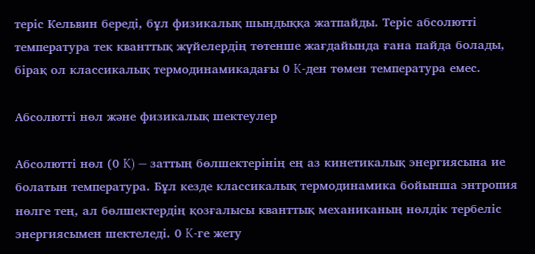теріс Кельвин береді, бұл физикалық шындыққа жатпайды. Теріс абсолютті температура тек кванттық жүйелердің төтенше жағдайында ғана пайда болады, бірақ ол классикалық термодинамикадағы 0 K-ден төмен температура емес.

Абсолютті нөл және физикалық шектеулер

Абсолютті нөл (0 K) — заттың бөлшектерінің ең аз кинетикалық энергиясына ие болатын температура. Бұл кезде классикалық термодинамика бойынша энтропия нөлге тең, ал бөлшектердің қозғалысы кванттық механиканың нөлдік тербеліс энергиясымен шектеледі. 0 K-ге жету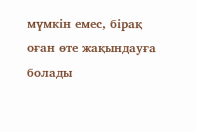мүмкін емес, бірақ оған өте жақындауға болады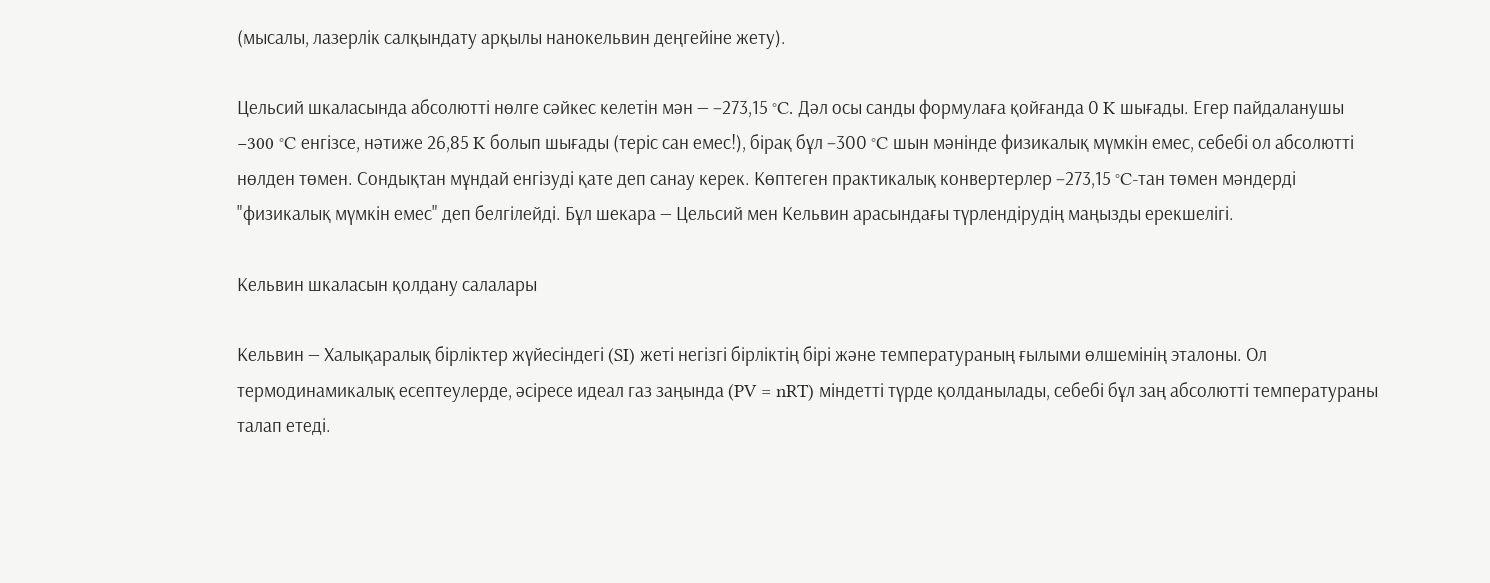(мысалы, лазерлік салқындату арқылы нанокельвин деңгейіне жету).

Цельсий шкаласында абсолютті нөлге сәйкес келетін мән — −273,15 °C. Дәл осы санды формулаға қойғанда 0 K шығады. Егер пайдаланушы −300 °C енгізсе, нәтиже 26,85 K болып шығады (теріс сан емес!), бірақ бұл −300 °C шын мәнінде физикалық мүмкін емес, себебі ол абсолютті нөлден төмен. Сондықтан мұндай енгізуді қате деп санау керек. Көптеген практикалық конвертерлер −273,15 °C-тан төмен мәндерді "физикалық мүмкін емес" деп белгілейді. Бұл шекара — Цельсий мен Кельвин арасындағы түрлендірудің маңызды ерекшелігі.

Кельвин шкаласын қолдану салалары

Кельвин — Халықаралық бірліктер жүйесіндегі (SI) жеті негізгі бірліктің бірі және температураның ғылыми өлшемінің эталоны. Ол термодинамикалық есептеулерде, әсіресе идеал газ заңында (PV = nRT) міндетті түрде қолданылады, себебі бұл заң абсолютті температураны талап етеді.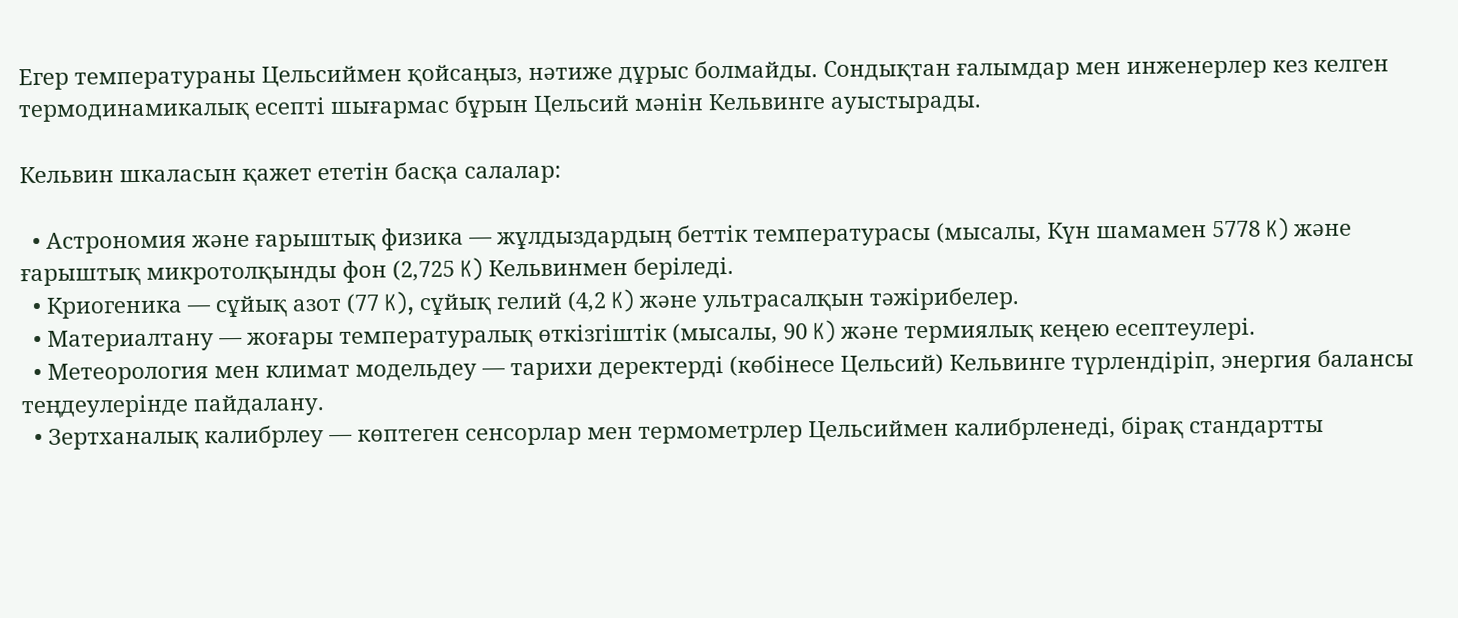Егер температураны Цельсиймен қойсаңыз, нәтиже дұрыс болмайды. Сондықтан ғалымдар мен инженерлер кез келген термодинамикалық есепті шығармас бұрын Цельсий мәнін Кельвинге ауыстырады.

Кельвин шкаласын қажет ететін басқа салалар:

  • Астрономия және ғарыштық физика — жұлдыздардың беттік температурасы (мысалы, Күн шамамен 5778 K) және ғарыштық микротолқынды фон (2,725 K) Кельвинмен беріледі.
  • Криогеника — сұйық азот (77 K), сұйық гелий (4,2 K) және ультрасалқын тәжірибелер.
  • Материалтану — жоғары температуралық өткізгіштік (мысалы, 90 K) және термиялық кеңею есептеулері.
  • Метеорология мен климат модельдеу — тарихи деректерді (көбінесе Цельсий) Кельвинге түрлендіріп, энергия балансы теңдеулерінде пайдалану.
  • Зертханалық калибрлеу — көптеген сенсорлар мен термометрлер Цельсиймен калибрленеді, бірақ стандартты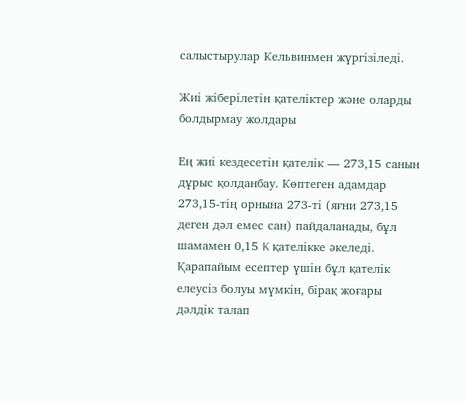салыстырулар Кельвинмен жүргізіледі.

Жиі жіберілетін қателіктер және оларды болдырмау жолдары

Ең жиі кездесетін қателік — 273,15 санын дұрыс қолданбау. Көптеген адамдар 273,15-тің орнына 273-ті (яғни 273,15 деген дәл емес сан) пайдаланады, бұл шамамен 0,15 K қателікке әкеледі. Қарапайым есептер үшін бұл қателік елеусіз болуы мүмкін, бірақ жоғары дәлдік талап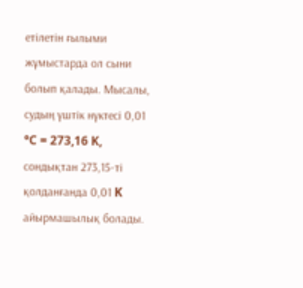етілетін ғылыми жұмыстарда ол сыни болып қалады. Мысалы, судың үштік нүктесі 0,01 °C = 273,16 K, сондықтан 273,15-ті қолданғанда 0,01 K айырмашылық болады.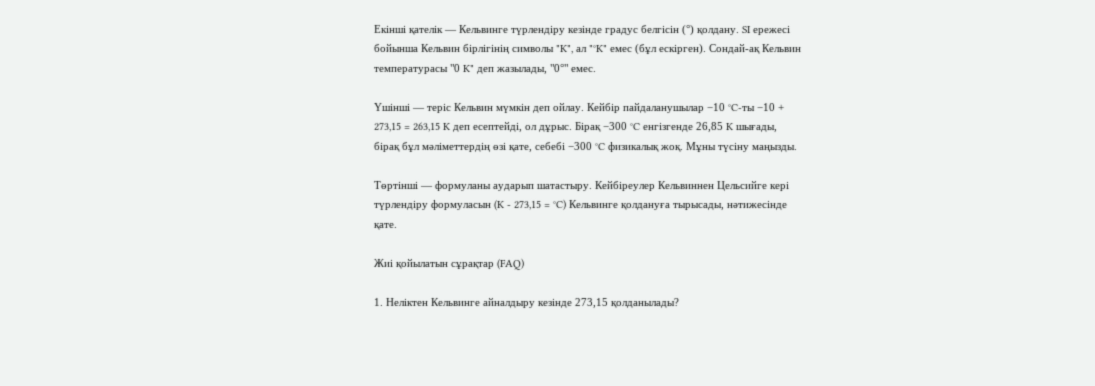Екінші қателік — Кельвинге түрлендіру кезінде градус белгісін (°) қолдану. SI ережесі бойынша Кельвин бірлігінің символы "K", ал "°K" емес (бұл ескірген). Сондай-ақ Кельвин температурасы "0 K" деп жазылады, "0°" емес.

Үшінші — теріс Кельвин мүмкін деп ойлау. Кейбір пайдаланушылар −10 °C-ты −10 + 273,15 = 263,15 K деп есептейді, ол дұрыс. Бірақ −300 °C енгізгенде 26,85 K шығады, бірақ бұл мәліметтердің өзі қате, себебі −300 °C физикалық жоқ. Мұны түсіну маңызды.

Төртінші — формуланы аударып шатастыру. Кейбіреулер Кельвиннен Цельсийге кері түрлендіру формуласын (K - 273,15 = °C) Кельвинге қолдануға тырысады, нәтижесінде қате.

Жиі қойылатын сұрақтар (FAQ)

1. Неліктен Кельвинге айналдыру кезінде 273,15 қолданылады?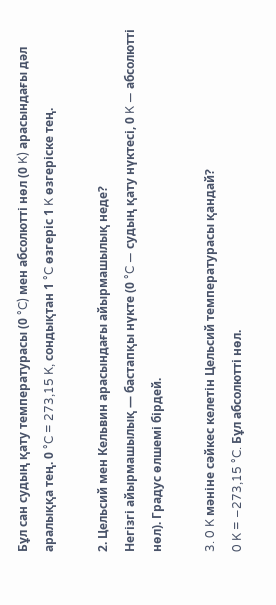Бұл сан судың қату температурасы (0 °C) мен абсолютті нөл (0 K) арасындағы дәл аралыққа тең. 0 °C = 273,15 K, сондықтан 1 °C өзгеріс 1 K өзгеріске тең.

2. Цельсий мен Кельвин арасындағы айырмашылық неде?
Негізгі айырмашылық — бастапқы нүкте (0 °C — судың қату нүктесі, 0 K — абсолютті нөл). Градус өлшемі бірдей.

3. 0 K мәніне сәйкес келетін Цельсий температурасы қандай?
0 K = −273,15 °C. Бұл абсолютті нөл.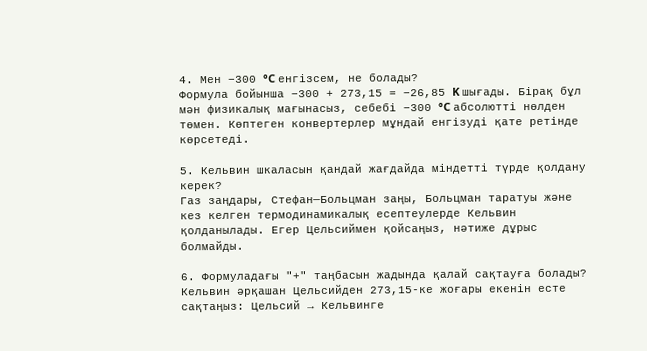4. Мен −300 °C енгізсем, не болады?
Формула бойынша −300 + 273,15 = −26,85 K шығады. Бірақ бұл мән физикалық мағынасыз, себебі −300 °C абсолютті нөлден төмен. Көптеген конвертерлер мұндай енгізуді қате ретінде көрсетеді.

5. Кельвин шкаласын қандай жағдайда міндетті түрде қолдану керек?
Газ заңдары, Стефан—Больцман заңы, Больцман таратуы және кез келген термодинамикалық есептеулерде Кельвин қолданылады. Егер Цельсиймен қойсаңыз, нәтиже дұрыс болмайды.

6. Формуладағы "+" таңбасын жадында қалай сақтауға болады?
Кельвин әрқашан Цельсийден 273,15-ке жоғары екенін есте сақтаңыз: Цельсий → Кельвинге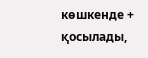көшкенде + қосылады,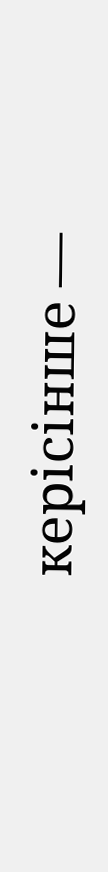керісінше —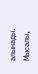алынады. Мысалы,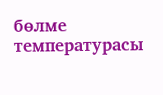бөлме температурасы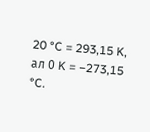20 °C = 293,15 K, ал 0 K = −273,15 °C.